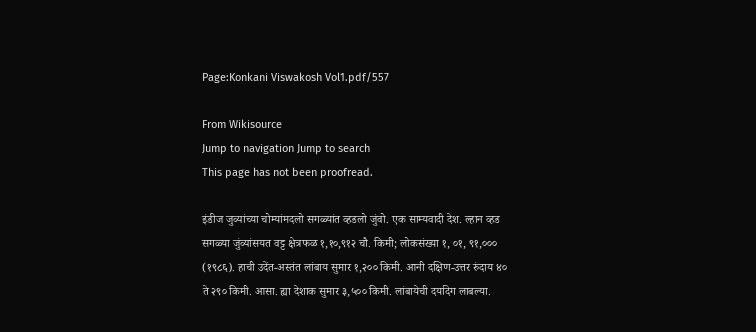Page:Konkani Viswakosh Vol1.pdf/557

From Wikisource
Jump to navigation Jump to search
This page has not been proofread.

इंडीज जुव्यांच्या चोम्यांमदलो सगळ्यांत व्हडलो जुंवो. एक साम्यवादी देश. ल्हान व्हड सगळ्या जुंव्यांसयत वट्ट क्षेत्रफळ १,१०,९१२ चौ. किमी; लोकसंख्या १, ०१, ९१,००० (१९८६). हाची उदेंत-अस्तंत लांबाय सुमार १,२०० किमी. आनी दक्षिण-उत्तर रुंदाय ४० ते २९० किमी. आसा. ह्या देशाक सुमार ३,५०० किमी. लांबायेची दर्यादेग लाबल्या.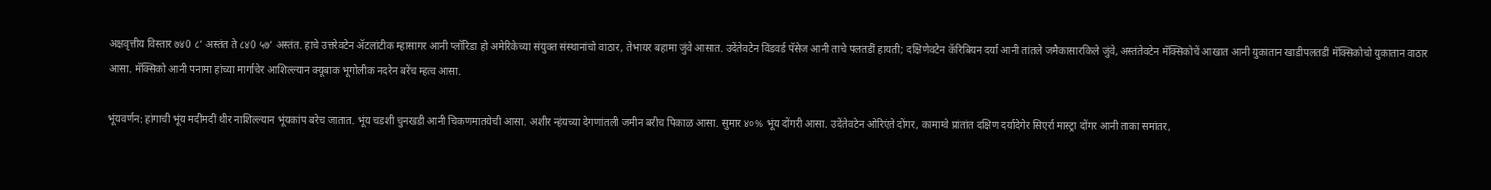अक्षवृत्तीय विस्तार ७४0 ८’ अस्तंत ते ८४0 ५७’ अस्तंत. हाचे उत्तरेवटेन ॲटलांटीक म्हासागर आनी प्लॉरिडा हो अमेरिकेच्या संयुक्त संस्थानांचो वाठार, तेभायर बहामा जुंवे आसात. उदेंतेवटेन विंडवर्ड पॅसेज आनी ताचे पलतडीं हायती; दक्षिणेवटेन कॅरिबियन दर्या आनी तांतले जमैकासारकिले जुंवे, अस्तंतेवटेन मॅक्सिकोचें आखात आनी युकातान खाडीपलतडीं मॅक्सिकोचो युकातान वाठार आसा. मॅक्सिको आनी पनामा हांच्या मार्गाचेर आशिल्ल्यान क्यूबाक भूगोलीक नदरेन बरेंच म्हत्व आसा.

भूंयवर्णन: हांगाची भूंय मदींमदीं थीर नाशिल्ल्यान भूंयकांप बरेच जातात. भूंय चडशी चुनखडी आनी चिकणमातयेची आसा. अशीर न्हंयच्या देगणांतली जमीन बरीच पिकाळ आसा. सुमार ४०% भूंय दोंगरी आसा. उदेंतेवटेन ओरिएंते दोंगर, कामाग्वे प्रांतांत दक्षिण दर्यादेगेर सिएर्रा मास्ट्रा दोंगर आनी ताका समांतर,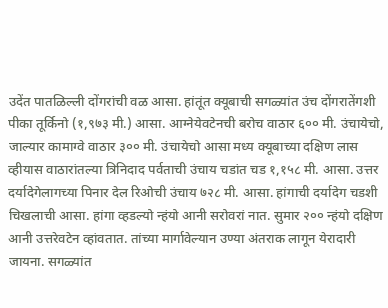उदेंत पातळिल्ली दोंगरांची वळ आसा. हांतूंत क्यूबाची सगळ्यांत उंच दोंगरातेंगशी पीका तूर्किनो (१,९७३ मी.) आसा. आग्नेयेवटेनची बरोच वाठार ६०० मी. उंचायेचो, जाल्यार कामाग्वे वाठार ३०० मी. उंचायेचो आसा मध्य क्यूबाच्या दक्षिण लास व्हीयास वाठारांतल्या त्रिनिदाद पर्वताची उंचाय चडांत चड १,१५८ मी. आसा. उत्तर दर्यादेगेलागच्या पिनार देल रिओची उंचाय ७२८ मी. आसा. हांगाची दर्यादेग चडशी चिखलाची आसा. हांगा व्हडल्यो न्हंयो आनी सरोवरां नात. सुमार २०० न्हंयो दक्षिण आनी उत्तरेवटेन व्हांवतात. तांच्या मार्गावेल्यान उण्या अंतराक लागून येरादारी जायना. सगळ्यांत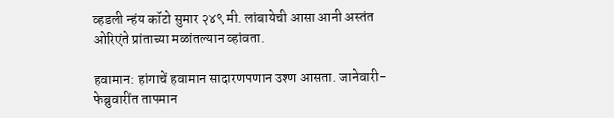व्हडली न्हंय कॉटो सुमार २४९ मी. लांबायेची आसा आनी अस्तंत ओरिएंते प्रांताच्या मळांतल्यान व्हांवता.

हवामान: हांगाचें हवामान सादारणपणान उश्ण आसता. जानेवारी-फेब्रुवारींत तापमान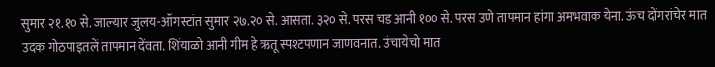सुमार २१.१० से. जाल्यार जुलय-ऑगस्टांत सुमार २७.२० से. आसता. ३२० से. परस चड आनी १०० से. परस उणे तापमान हांगा अमभवाक येना. ऊंच दोंगरांचेर मात उदक गोठपाइतलें तापमान देंवता. शिंयाळो आनी गीम हे ऋतू स्पश्टपणान जाणवनात. उंचायेचो मात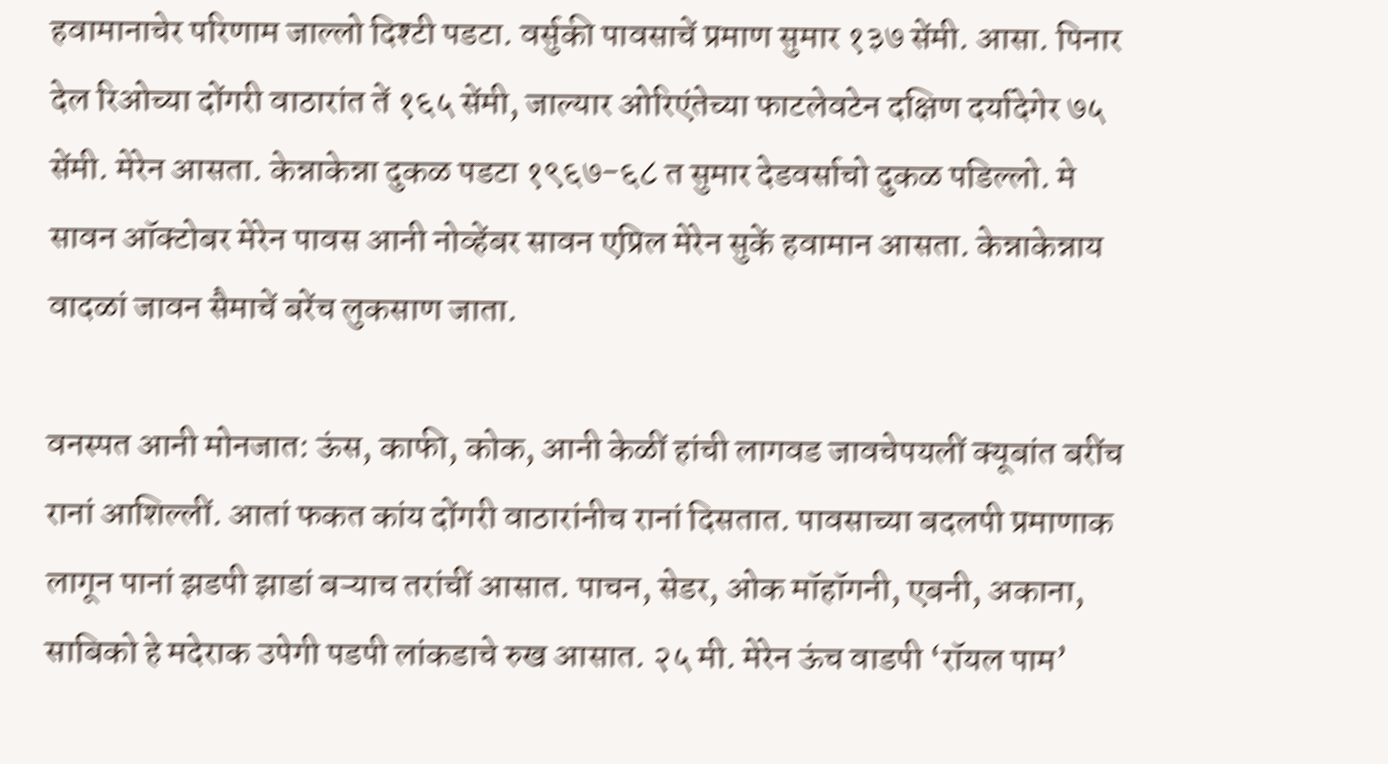हवामानाचेर परिणाम जाल्लो दिश्टी पडटा. वर्सुकी पावसाचें प्रमाण सुमार १३७ सेंमी. आसा. पिनार देल रिओच्या दोंगरी वाठारांत तें १६५ सेंमी, जाल्यार ओरिएंतेच्या फाटलेवटेन दक्षिण दर्यादेगेर ७५ सेंमी. मेरेन आसता. केन्नाकेन्ना दुकळ पडटा १९६७-६८ त सुमार देडवर्साचो दुकळ पडिल्लो. मे सावन ऑक्टोबर मेरेन पावस आनी नोव्हेंबर सावन एप्रिल मेरेन सुकें हवामान आसता. केन्नाकेन्नाय वादळां जावन सैमाचें बरेंच लुकसाण जाता.

वनस्पत आनी मोनजात: ऊंस, काफी, कोक, आनी केळीं हांची लागवड जावचेपयलीं क्यूबांत बरींच रानां आशिल्लीं. आतां फकत कांय दोंगरी वाठारांनीच रानां दिसतात. पावसाच्या बदलपी प्रमाणाक लागून पानां झडपी झाडां बऱ्याच तरांचीं आसात. पाचन, सेडर, ओक मॉहॉगनी, एबनी, अकाना, साबिको हे मदेराक उपेगी पडपी लांकडाचे रुख आसात. २५ मी. मेरेन ऊंच वाडपी ‘रॉयल पाम’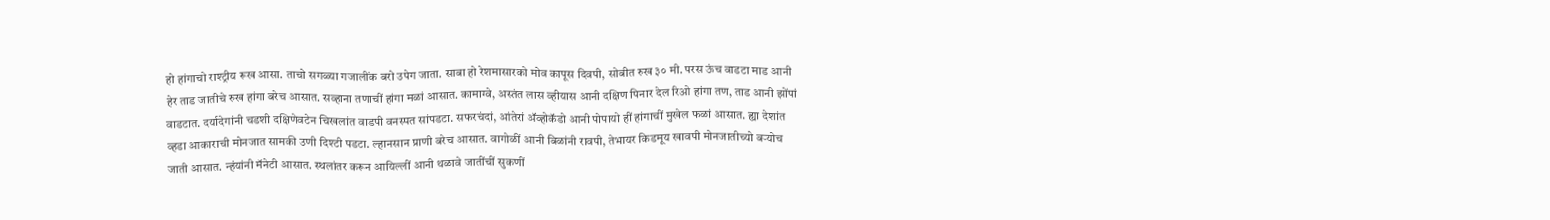हो हांगाचो राश्ट्रीय रूख आसा. ताचो सगळ्या गजालींक बरो उपेग जाता. साबा हो रेशमासारको मोव कापूस दिवपी, सोबीत रुख ३० मी. परस ऊंच वाडटा माड आनी हेर ताड जातीचे रुख हांगा बरेच आसात. सव्हाना तणाचीं हांगा मळां आसात. कामाग्वे, अस्तंत लास व्हीयास आनी दक्षिण पिनार देल रिओ हांगा तण, ताड आनी झोंपां वाडटात. दर्यादेगांनी चडशी दक्षिणेवटेन चिखलांत वाडपी वनस्पत सांपडटा. सफरचंदां, आंतेरां ॲव्होकॅडो आनी पोपायो हीं हांगाचीं मुखेल फळां आसात. ह्या देशांत व्हडा आकाराची मोनजात सामकी उणी दिश्टी पडटा. ल्हानसान प्राणी बरेच आसात. वागोळीं आनी बिळांनी रावपी, तेभायर किडमूय खावपी मोनजातीच्यो बऱ्योच जाती आसात. न्हंयांनी मॅनेटी आसात. स्थलांतर करून आयिल्लीं आनी थळावे जातींचीं सुकणीं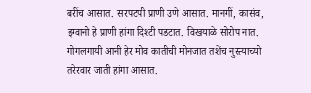बरींच आसात. सरपटपी प्राणी उणे आसात. मानगीं, कासंव, इग्वानो हे प्राणी हांगा दिश्टी पडटात. विखयाळे सोरोप नात. गोगलगायी आनी हेर मोव कातीची मोनजात तशेंच नुस्त्याच्यो तरेरवार जाती हांगा आसात.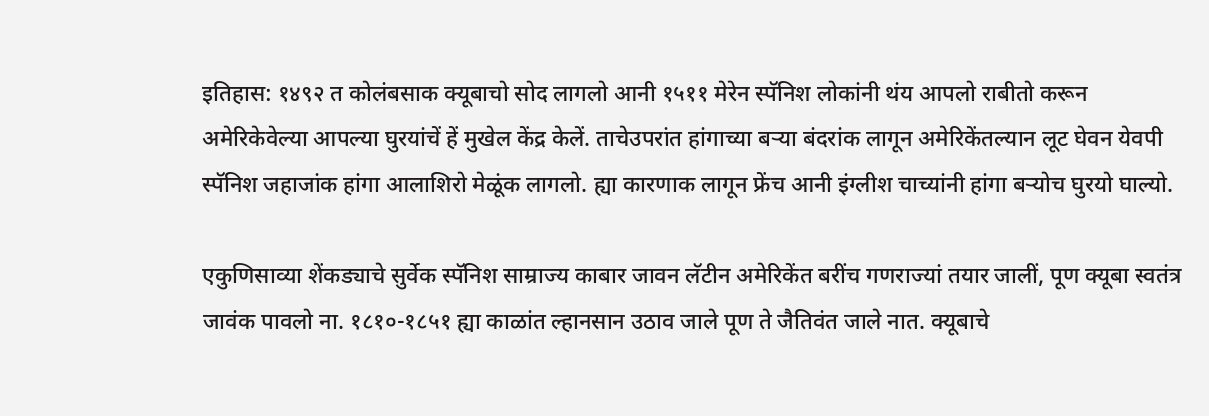इतिहास: १४९२ त कोलंबसाक क्यूबाचो सोद लागलो आनी १५११ मेरेन स्पॅनिश लोकांनी थंय आपलो राबीतो करून अमेरिकेवेल्या आपल्या घुरयांचें हें मुखेल केंद्र केलें. ताचेउपरांत हांगाच्या बऱ्या बंदरांक लागून अमेरिकेंतल्यान लूट घेवन येवपी स्पॅनिश जहाजांक हांगा आलाशिरो मेळूंक लागलो. ह्या कारणाक लागून फ्रेंच आनी इंग्लीश चाच्यांनी हांगा बऱ्योच घुरयो घाल्यो.

एकुणिसाव्या शेंकड्याचे सुर्वेक स्पॅनिश साम्राज्य काबार जावन लॅटीन अमेरिकेंत बरींच गणराज्यां तयार जालीं, पूण क्यूबा स्वतंत्र जावंक पावलो ना. १८१०-१८५१ ह्या काळांत ल्हानसान उठाव जाले पूण ते जैतिवंत जाले नात. क्यूबाचे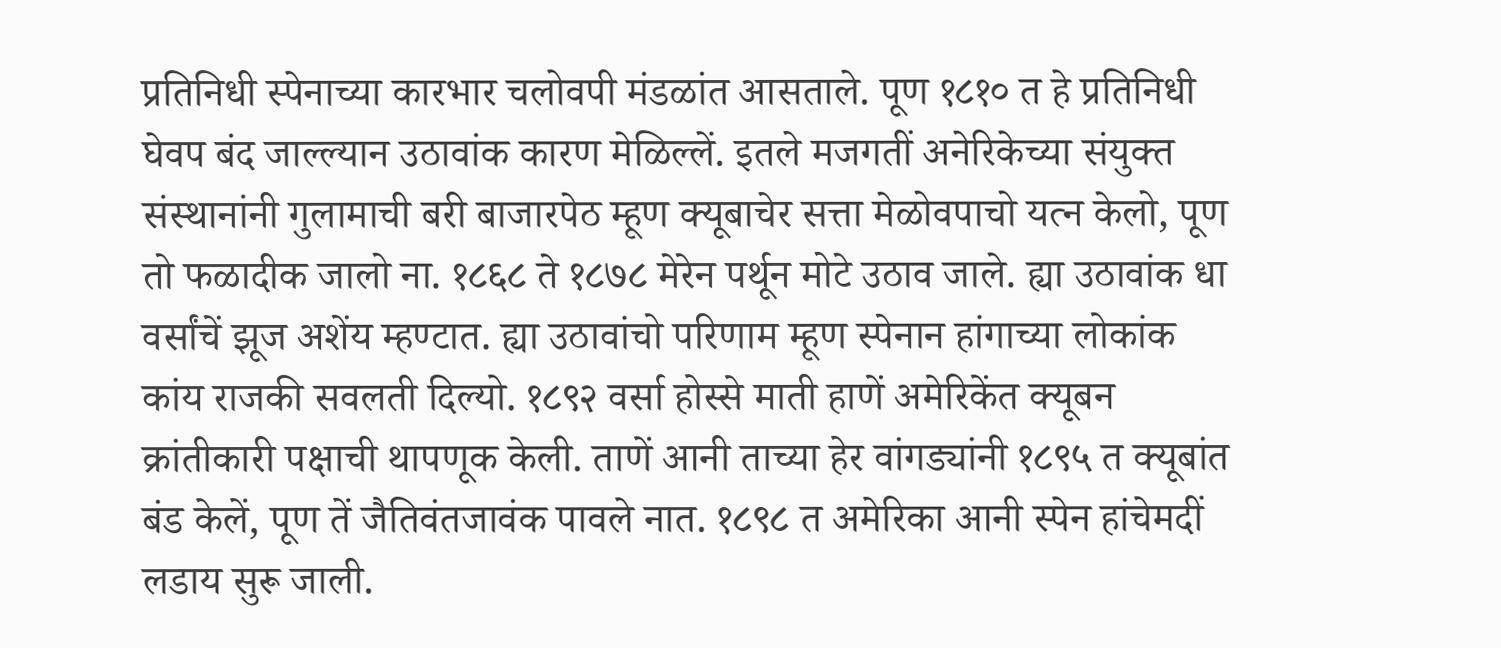प्रतिनिधी स्पेनाच्या कारभार चलोवपी मंडळांत आसताले. पूण १८१० त हे प्रतिनिधी घेवप बंद जाल्ल्यान उठावांक कारण मेळिल्लें. इतले मजगतीं अनेरिकेच्या संयुक्त संस्थानांनी गुलामाची बरी बाजारपेठ म्हूण क्यूबाचेर सत्ता मेळोवपाचो यत्न केलो, पूण तो फळादीक जालो ना. १८६८ ते १८७८ मेरेन पर्थून मोटे उठाव जाले. ह्या उठावांक धा वर्सांचें झूज अशेंय म्हण्टात. ह्या उठावांचो परिणाम म्हूण स्पेनान हांगाच्या लोकांक कांय राजकी सवलती दिल्यो. १८९२ वर्सा होस्से माती हाणें अमेरिकेंत क्यूबन क्रांतीकारी पक्षाची थापणूक केली. ताणें आनी ताच्या हेर वांगड्यांनी १८९५ त क्यूबांत बंड केलें, पूण तें जैतिवंतजावंक पावले नात. १८९८ त अमेरिका आनी स्पेन हांचेमदीं लडाय सुरू जाली.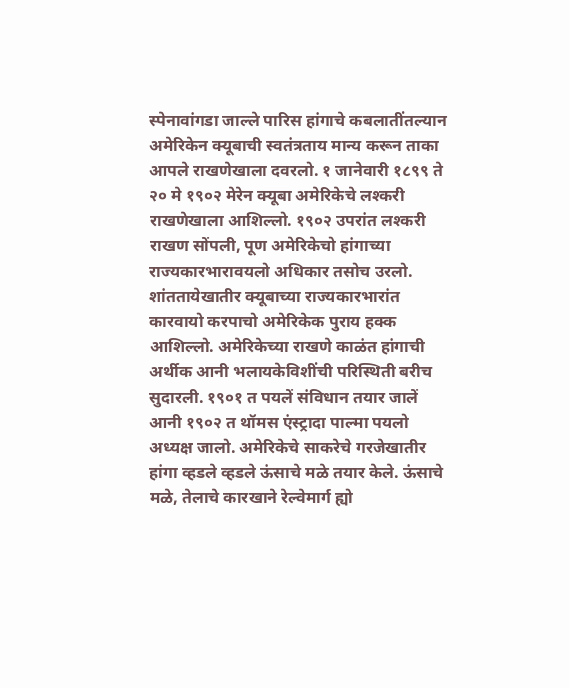स्पेनावांगडा जाल्ले पारिस हांगाचे कबलातींतल्यान अमेरिकेन क्यूबाची स्वतंत्रताय मान्य करून ताका आपले राखणेखाला दवरलो. १ जानेवारी १८९९ ते २० मे १९०२ मेरेन क्यूबा अमेरिकेचे लश्करी राखणेखाला आशिल्लो. १९०२ उपरांत लश्करी राखण सोंपली, पूण अमेरिकेचो हांगाच्या राज्यकारभारावयलो अधिकार तसोच उरलो. शांततायेखातीर क्यूबाच्या राज्यकारभारांत कारवायो करपाचो अमेरिकेक पुराय हक्क आशिल्लो. अमेरिकेच्या राखणे काळंत हांगाची अर्थीक आनी भलायकेविशींची परिस्थिती बरीच सुदारली. १९०१ त पयलें संविधान तयार जालें आनी १९०२ त थॉमस एंस्ट्रादा पाल्मा पयलो अध्यक्ष जालो. अमेरिकेचे साकरेचे गरजेखातीर हांगा व्हडले व्हडले ऊंसाचे मळे तयार केले. ऊंसाचे मळे, तेलाचे कारखाने रेल्वेमार्ग ह्यो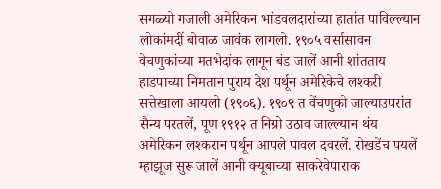सगळ्यो गजाली अमेरिकन भांडवलदारांच्या हातांत पाविल्ल्यान लोकांमदीं बोवाळ जावंक लागलो. १९०५ वर्सासावन वेचणुकांच्या मतभेदांक लागून बंड जालें आनी शांतताय हाडपाच्या निमतान पुराय देश पर्थून अमेरिकेचे लश्करी सत्तेखाला आयलो (१९०६). १९०९ त वेंचणुको जाल्याउपरांत सैन्य परतलें, पूण १९१२ त निग्रो उठाव जाल्ल्यान थंय अमेरिकन लश्करान पर्थून आपले पावल दवरलें. रोखडेंच पयलें म्हाझूज सुरू जालें आनी क्यूबाच्या साकरेवेपाराक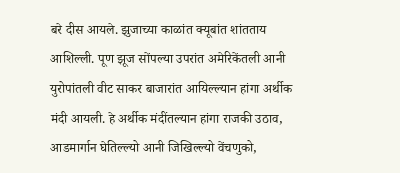बरे दीस आयले. झुजाच्या काळांत क्यूबांत शांतताय आशिल्ली. पूण झूज सोंपल्या उपरांत अमेरिकेंतली आनी युरोपांतली वीट साकर बाजारांत आयिल्ल्यान हांगा अर्थीक मंदी आयली. हे अर्थीक मंदींतल्यान हांगा राजकी उठाव, आडमार्गान घेतिल्ल्यो आनी जिखिल्ल्यो वेंचणुको,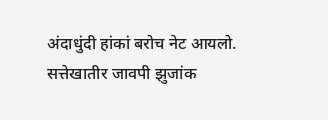अंदाधुंदी हांकां बरोच नेट आयलो. सत्तेखातीर जावपी झुजांक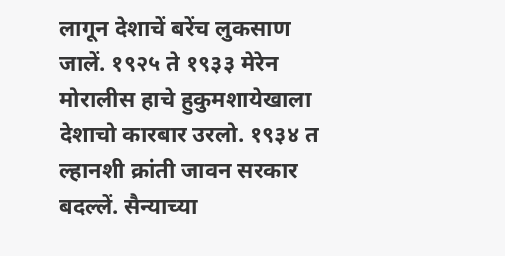लागून देशाचें बरेंच लुकसाण जालें. १९२५ ते १९३३ मेरेन मोरालीस हाचे हुकुमशायेखाला देशाचो कारबार उरलो. १९३४ त ल्हानशी क्रांती जावन सरकार बदल्लें. सैन्याच्या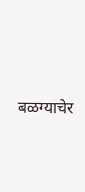बळग्याचेर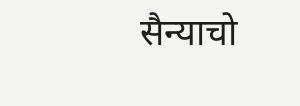सैन्याचो